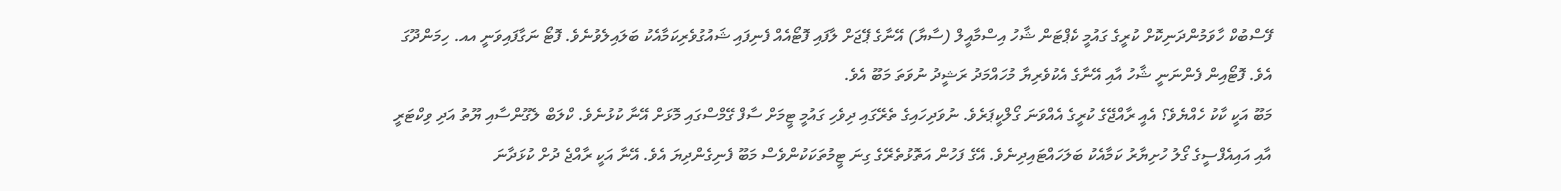ފޭސްބުކް ހާވަމުންދަނިކޮށް ކުރީގެ ގައުމީ ކެޕްޓަން ޝާހު އިސްމާއީލް (ސާޔާ) އޭނާގެ ޕޭޖަށް ލާފައި ފޮޓޯއެއް ފެނިފައި ޝައުގުވެރިކަމާއެކު ބަލައިލެވުނެވެ. ފޮޓޯ ނަގާފައިވަނީ އއ. ހިމަންދޫގަ އެވެ. ފޮޓޯއިން ފެންނަނީ ޝާހު އާއި އޭނާގެ އެކުވެރިޔާ މުހައްމަދު ރަޝީދު ނުވަތަ މަބޫ އެވެ.
މަބޫ އަކީ ކާކު ހެއްޔެވެ؟ އެއީ ރާއްޖޭގެ ކުރީގެ އެއްވަނަ ގޯލްކީޕަރެވެ. ނުވަދިހައިގެ ތެރޭގައި ދިވެހި ގައުމީ ޓީމަށް ސާފް ގޭމްސްގައި މޮޅަށް އޭނާ ކުޅުނެވެ. ކްލަބް ލެގޫންސާއި ޔޫތު އަދި ވިކްޓަރީ އާއި އައިއެފްސީގެ ގޯލު ހުށިޔާރު ކަމާއެކު ބަލަހައްޓައިދިނެވެ. އޭގެ ފަހުން އަތޮޅުތެރޭގެ ގިނަ ޓީމުތަކަކުންވެސް މަބޫ ފެނިގެންދިޔަ އެވެ. އޭނާ އަކީ ރާއްޖެ ދުށް ކުޅަދާނަ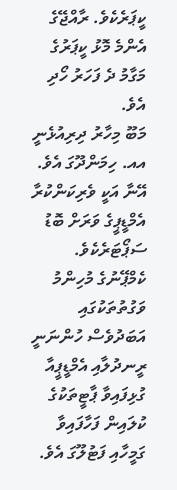ކީޕަރެކެވެ. ރާއްޖޭގެ އެންމެ މޮޅު ކީޕަރުގެ މަގާމު ދެ ފަހަރު ހޯދި އެވެ.
މަބޫ މިހާރު ދިރިއުޅެނީ އއ. ހިމަންދޫގަ އެވެ. އޭނާ އަކީ ވެރިކަންކުރާ އެމްޑީޕީގެ ވަރަށް ބޮޑު ސަޕޯޓަރެކެވެ. ކެމްޕޭނުގެ މުހިންމު ވަގުތުތަކުގައި އަބަދުވެސް ހުންނަނީ ރީނދުލާއި އެމްޑީޕީއާ ގުޅިފައިވާ ޕާޓީތަކުގެ ކުލައިން ފަހާފައިވާ ގަމީހާއި ފަޓުލޫގަ އެވެ.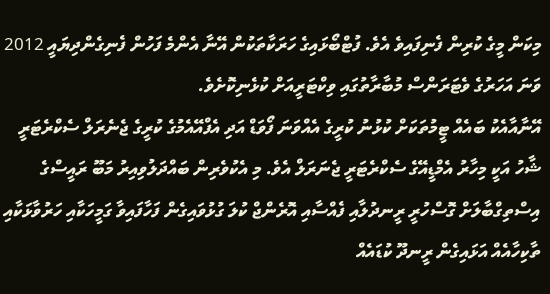މިކަން މީގެ ކުރިން ފެނިފައިވެ އެވެ. ފުޓްބޯޅައިގެ ހަރަކާތަކުން އޭނާ އެންމެ ފަހުން ފެނިގެންދިޔައީ 2012 ވަނަ އަހަރުގެ ވެޓަރަންސް މުބާރާތުގައި ވިކްޓަރީއަށް ކުޅެނިކޮށެވެ.
އޭނާއާއެކު ބައެއް ޓީމުތަކަށް ކުޅުނު ކުރީގެ އެއްވަނަ ފޯވަޑް އަދި އެފްއޭއެމުގެ ކުރީގެ ޖެނެރަލް ސެކްރެޓަރީ ޝާހު އަކީ މިހާރު އެމްޑީއޭގެ ސެކްރެޓަރީ ޖެނަރަލް އެވެ. މި އެކުވެރިން ބައްދަލުވިއިރު މަބޫ ރައީސްގެ އިސްތިގްބާލަށް ގޮސްހުރީ ރީނދުލާއި ފެއްސާއި އޮރެންޖް ކުލަ ގުޅުވައިގެން ފަހާފައިވާ ގަމީހަކާއި ހަރުވާޅަކާއި ތާކިހާއެއް އަޅައިގެން ރީނދޫ ކުޑައެއް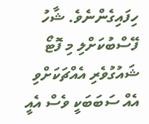ހިފައިގެންނެވެ. ޝާހު ފޭސްބުކަށްލި މި ފޮޓޯ ޝައުގުވެރި އެއްޗަކަށްވި އެއް ސަބަބަކީ ވެސް އެއީ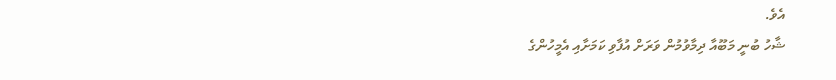އެވެ.
ޝާހު ބުނީ މަބޫއާ ދިމާވުމުން ވަރަށް އުފާވި ކަމަށާއި އެމީހުންގެ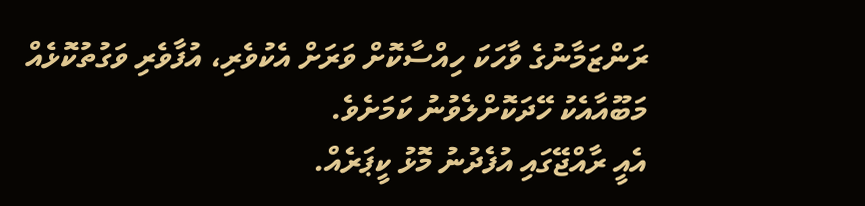ރަންޒަމާނުގެ ވާހަކަ ހިއްސާކޮށް ވަރަށް އެކުވެރި، އުފާވެރި ވަގުތުކޮޅެއް މަބޫއާއެކު ހޭދަކޮށްލެވުނު ކަމަށެވެ.
އެއީ ރާއްޖޭގައި އުފެދުނު މޮޅު ކީޕަރެއް.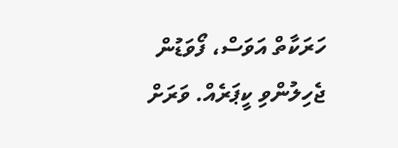ހަރަކާތް އަވަސް، ފޯވަޑުން ޖެހިލުންވި ކީޕަރެއް. ވަރަށް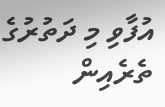އުފާވި މި ދަތުރުގެ ތެރެއިން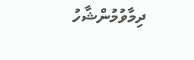ދިމާވުމުންޝާހު